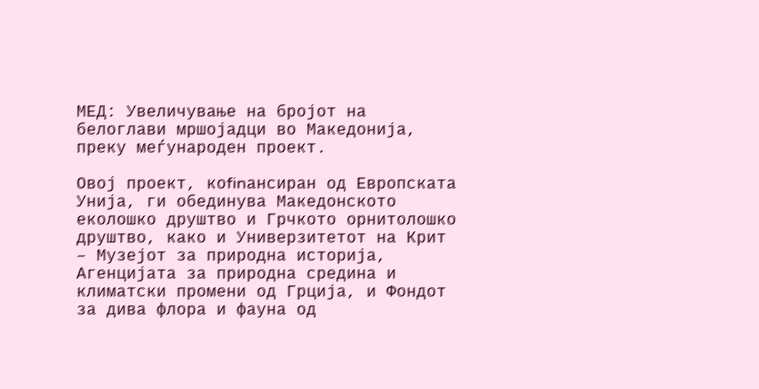МЕД: Увеличување на бројот на белоглави мршојадци во Македонија, преку меѓународен проект.

Овој проект, коfinансиран од Европската Унија, ги обединува Македонското еколошко друштво и Грчкото орнитолошко друштво, како и Универзитетот на Крит – Музејот за природна историја, Агенцијата за природна средина и климатски промени од Грција, и Фондот за дива флора и фауна од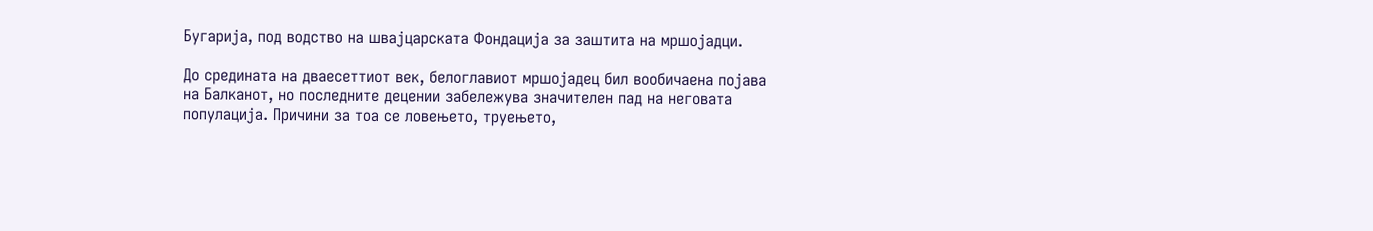Бугарија, под водство на швајцарската Фондација за заштита на мршојадци.

До средината на дваесеттиот век, белоглавиот мршојадец бил вообичаена појава на Балканот, но последните децении забележува значителен пад на неговата популација. Причини за тоа се ловењето, труењето,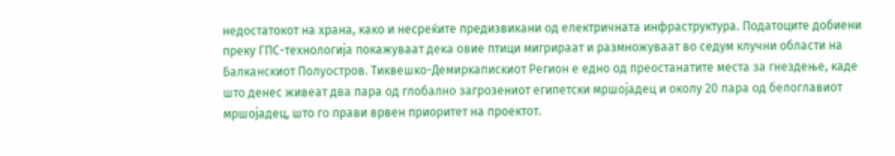недостатокот на храна, како и несреќите предизвикани од електричната инфраструктура. Податоците добиени преку ГПС-технологија покажуваат дека овие птици мигрираат и размножуваат во седум клучни области на Балканскиот Полуостров. Тиквешко-Демиркапискиот Регион е едно од преостанатите места за гнездење, каде што денес живеат два пара од глобално загрозениот египетски мршојадец и околу 20 пара од белоглавиот мршојадец, што го прави врвен приоритет на проектот.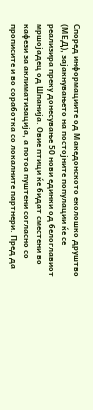Според информациите од Македонското еколошко друштво (МЕД), зајакнувањето на постојните популации ќе се реализира преку донесување 50 нови единки од белоглавиот мршојадец од Шпанија. Овие птици ќе бидат сместени во кафези за аклиматизација, а потоа пуштени согласно со прописите и во соработка со локалните партнери. Пред да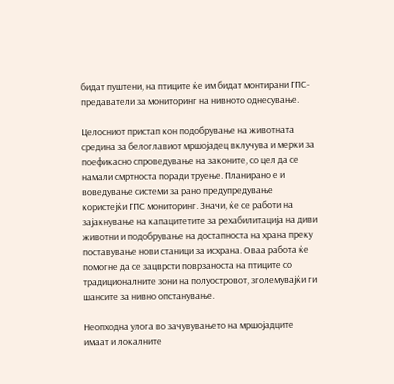бидат пуштени, на птиците ќе им бидат монтирани ГПС-предаватели за мониторинг на нивното однесување.

Целосниот пристап кон подобрување на животната средина за белоглавиот мршојадец вклучува и мерки за поефикасно спроведување на законите, со цел да се намали смртноста поради труење. Планирано е и воведување системи за рано предупредување користејќи ГПС мониторинг. Значи, ќе се работи на зајакнување на капацитетите за рехабилитација на диви животни и подобрување на достапноста на храна преку поставување нови станици за исхрана. Оваа работа ќе помогне да се зацврсти поврзаноста на птиците со традиционалните зони на полуостровот, зголемувајќи ги шансите за нивно опстанување.

Неопходна улога во зачувувањето на мршојадците имаат и локалните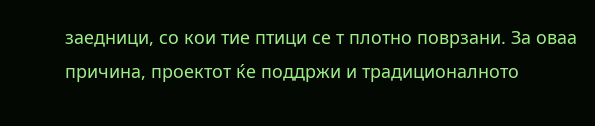заедници, со кои тие птици се т плотно поврзани. За оваа причина, проектот ќе поддржи и традиционалното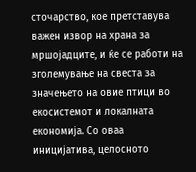сточарство, кое претставува важен извор на храна за мршојадците, и ќе се работи на зголемување на свеста за значењето на овие птици во екосистемот и локалната економија. Со оваа иницијатива, целосното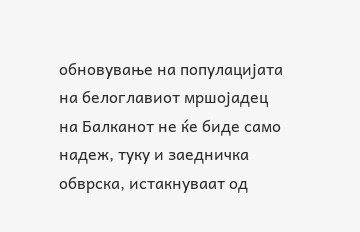обновување на популацијата на белоглавиот мршојадец на Балканот не ќе биде само надеж, туку и заедничка обврска, истакнуваат од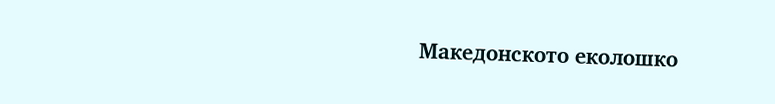Македонското еколошко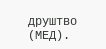друштво (МЕД).